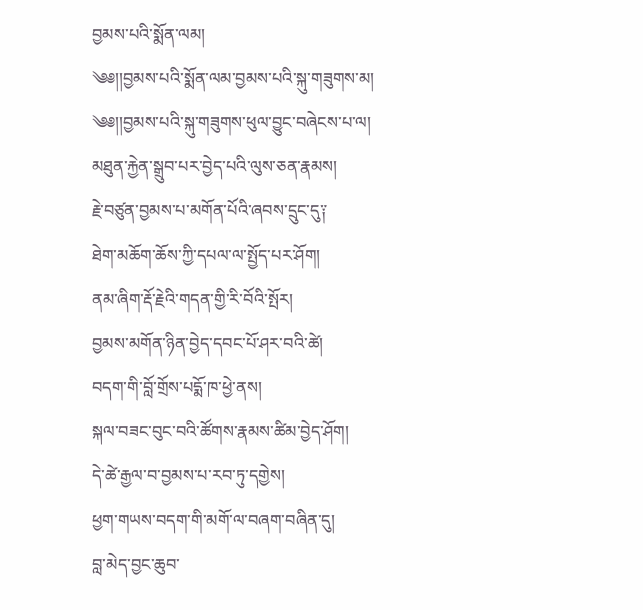བྱམས་པའི་སྨོན་ལམ།
༄༅།།བྱམས་པའི་སྨོན་ལམ་བྱམས་པའི་སྐུ་གཟུགས་མ།
༄༅།།བྱམས་པའི་སྐུ་གཟུགས་ཕུལ་བྱུང་བཞེངས་པ་ལ།
མཐུན་རྐྱེན་སྒྲུབ་པར་བྱེད་པའི་ལུས་ཅན་རྣམས།
རྗེ་བཙུན་བྱམས་པ་མགོན་པོའི་ཞབས་དྲུང་དུ༑
ཐེག་མཆོག་ཆོས་ཀྱི་དཔལ་ལ་སྤྱོད་པར་ཤོག།
ནམ་ཞིག་རྡོ་རྗེའི་གདན་གྱི་རི་བོའི་སྤོར།
བྱམས་མགོན་ཉིན་བྱེད་དབང་པོ་ཤར་བའི་ཚེ།
བདག་གི་བློ་གྲོས་པདྨོ་ཁ་ཕྱེ་ནས།
སྐལ་བཟང་བུང་བའི་ཚོགས་རྣམས་ཚིམ་བྱེད་ཤོག།
དེ་ཚེ་རྒྱལ་བ་བྱམས་པ་རབ་ཏུ་དགྱེས།
ཕྱག་གཡས་བདག་གི་མགོ་ལ་བཞག་བཞིན་དུ།
བླ་མེད་བྱང་ཆུབ་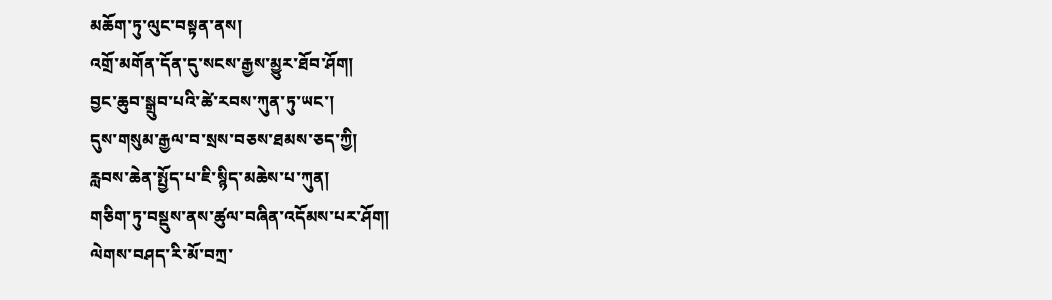མཆོག་ཏུ་ལུང་བསྟན་ནས།
འགྲོ་མགོན་དོན་དུ་སངས་རྒྱས་མྱུར་ཐོབ་ཤོག།
བྱང་ཆུབ་སྒྲུབ་པའི་ཚེ་རབས་ཀུན་ཏུ་ཡང་།
དུས་གསུམ་རྒྱལ་བ་སྲས་བཅས་ཐམས་ཅད་ཀྱི།
རླབས་ཆེན་སྤྱོད་པ་ཇི་སྙིད་མཆེས་པ་ཀུན།
གཅིག་ཏུ་བསྡུས་ནས་ཚུལ་བཞིན་འདོམས་པར་ཤོག།
ལེགས་བཤད་རི་མོ་བཀྲ་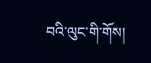བའི་ལུང་གི་གོས།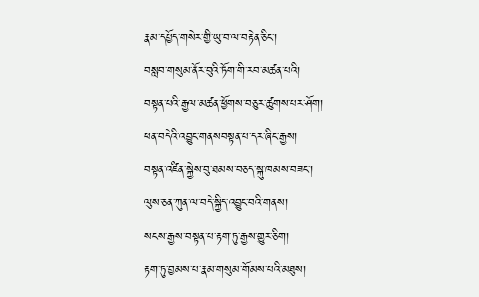རྣམ་དཔྱོད་གསེར་གྱི་ཡུ་བ་ལ་བརྟེན་ཅིང་།
བསླབ་གསུམ་ནོར་བུའི་ཏོག་གི་རབ་མཚན་པའི།
བསྟན་པའི་རྒྱལ་མཚན་ཕྱོགས་བཅུར་ཚུགས་པར་ཤོག།
ཕན་བདེའི་འབྱུང་གནསབསྟན་པ་དར་ཞིང་རྒྱས།
བསྟན་འཛིན་སྐྱེས་བུ་ཐམས་བཅད་སྐུ་ཁམས་བཟང་།
ལུས་ཅན་ཀུན་ལ་བདེ་སྐྱིད་འབྱུང་བའི་གནས།
སངས་རྒྱས་བསྟན་པ་རྟག་ཏུ་རྒྱས་གྱུར་ཅིག།
རྟག་ཏུ་བྱམས་པ་རྣམ་གསུམ་གོམས་པའི་མཐུས།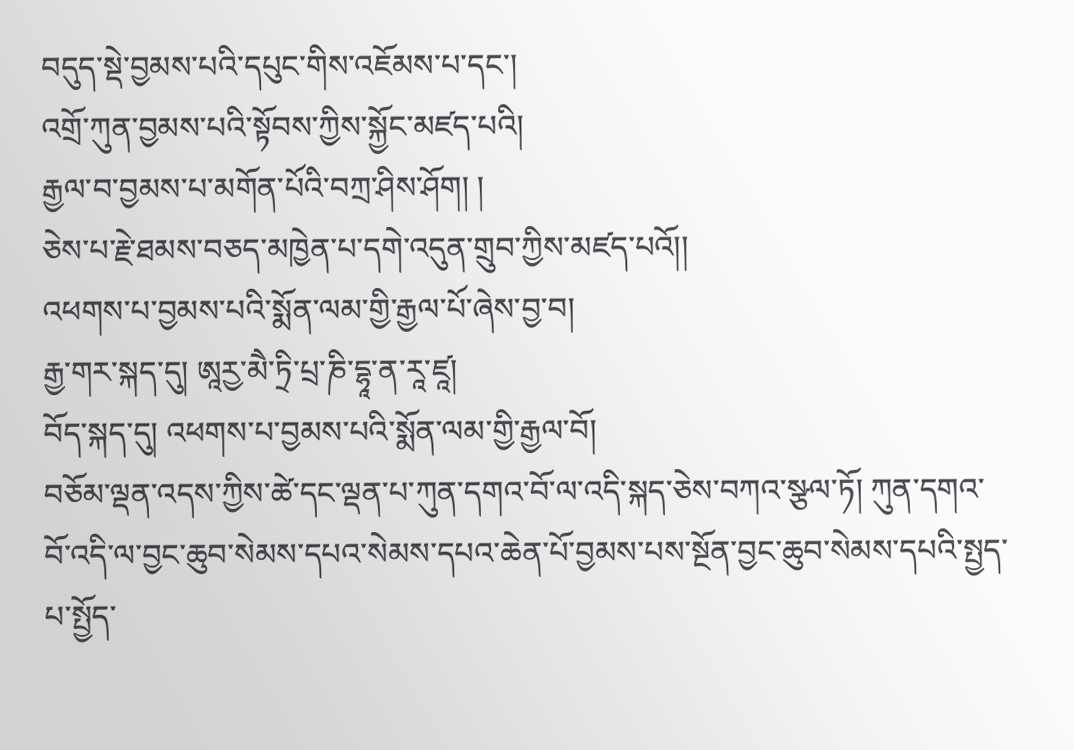བདུད་སྡེ་བྱམས་པའི་དཔུང་གིས་འཇོམས་པ་དང་།
འགྲོ་ཀུན་བྱམས་པའི་སྟོབས་ཀྱིས་སྐྱོང་མཛད་པའི།
རྒྱལ་བ་བྱམས་པ་མགོན་པོའི་བཀྲ་ཤིས་ཤོག། །
ཅེས་པ་རྗེ་ཐམས་བཅད་མཁྱེན་པ་དགེ་འདུན་གྲུབ་ཀྱིས་མཛད་པའོ།།
འཕགས་པ་བྱམས་པའི་སྨོན་ལམ་གྱི་རྒྱལ་པོ་ཞེས་བྱ་བ།
རྒྱ་གར་སྐད་དུ། ཨཱརྱ་མཻ་ཏྲི་པྲ་ཎི་དྷཱ་ན་རཱ་ཛཱ།
བོད་སྐད་དུ། འཕགས་པ་བྱམས་པའི་སྨོན་ལམ་གྱི་རྒྱལ་བོ།
བཅོམ་ལྡན་འདས་ཀྱིས་ཚེ་དང་ལྡན་པ་ཀུན་དགའ་བོ་ལ་འདི་སྐད་ཅེས་བཀའ་སྩལ་ཏོ། ཀུན་དགའ་བོ་འདི་ལ་བྱང་ཆུབ་སེམས་དཔའ་སེམས་དཔའ་ཆེན་པོ་བྱམས་པས་སྔོན་བྱང་ཆུབ་སེམས་དཔའི་སྤྱད་པ་སྤྱོད་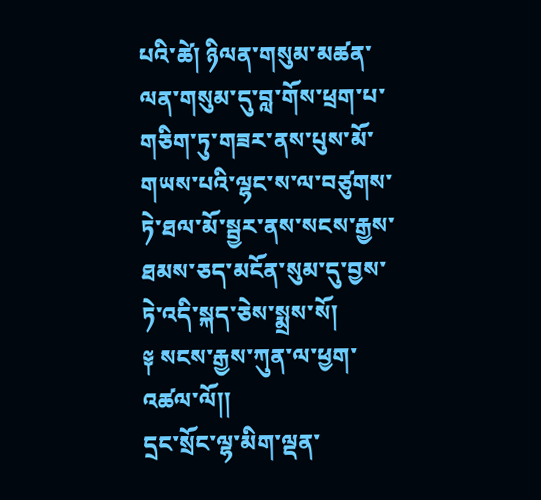པའི་ཚེ། ཉིལན་གསུམ་མཚན་ལན་གསུམ་དུ་བླ་གོས་ཕྲག་པ་གཅིག་ཏུ་གཟར་ནས་པུས་མོ་གཡས་པའི་ལྷང་ས་ལ་བཙུགས་ཏེ་ཐལ་མོ་སྦྱར་ནས་སངས་རྒྱས་ཐམས་ཅད་མངོན་སུམ་དུ་བྱས་ཏེ་འདི་སྐད་ཅེས་སྨྲས་སོ།
༈ སངས་རྒྱས་ཀུན་ལ་ཕྱག་འཚལ་ལོ།།
དྲང་སྲོང་ལྷ་མིག་ལྡན་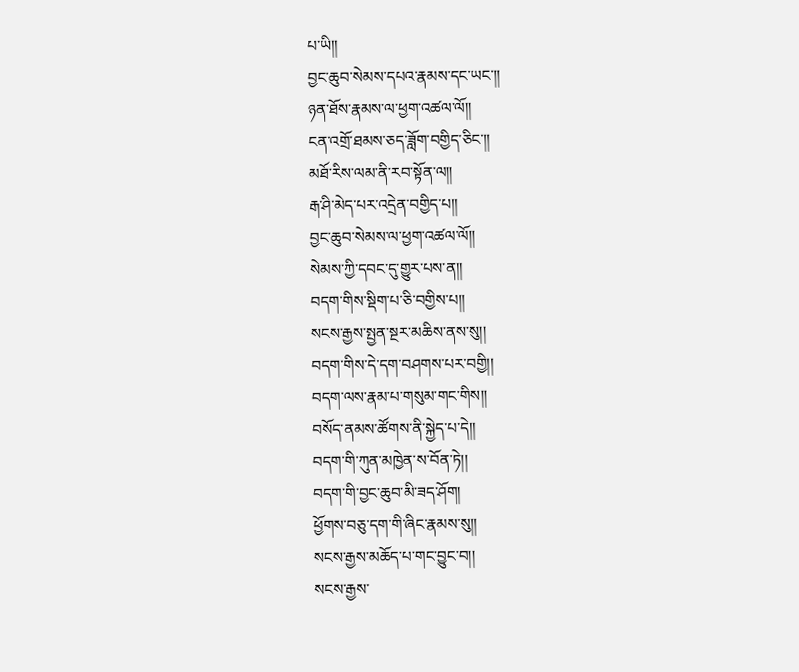པ་ཡི།།
བྱང་ཆུབ་སེམས་དཔའ་རྣམས་དང་ཡང་།།
ཉན་ཐོས་རྣམས་ལ་ཕྱག་འཚལ་ལོ།།
ངན་འགྲོ་ཐམས་ཅད་ཟློག་བགྱིད་ཅིང་།།
མཐོ་རིས་ལམ་ནི་རབ་སྟོན་ལ།།
རྒ་ཤི་མེད་པར་འདྲེན་བགྱིད་པ།།
བྱང་ཆུབ་སེམས་ལ་ཕྱག་འཚལ་ལོ།།
སེམས་ཀྱི་དབང་དུ་གྱུར་པས་ན།།
བདག་གིས་སྡིག་པ་ཅི་བགྱིས་པ།།
སངས་རྒྱས་སྤྱན་སྔར་མཆིས་ནས་སུ།།
བདག་གིས་དེ་དག་བཤགས་པར་བགྱི།།
བདག་ལས་རྣམ་པ་གསུམ་གང་གིས།།
བསོད་ནམས་ཚོགས་ནི་སྐྱེད་པ་དེ།།
བདག་གི་ཀུན་མཁྱེན་ས་བོན་ཏེ།།
བདག་གི་བྱང་ཆུབ་མི་ཟད་ཤོག།
ཕྱོགས་བཅུ་དག་གི་ཞིང་རྣམས་སུ།།
སངས་རྒྱས་མཆོད་པ་གང་བྱུང་བ།།
སངས་རྒྱས་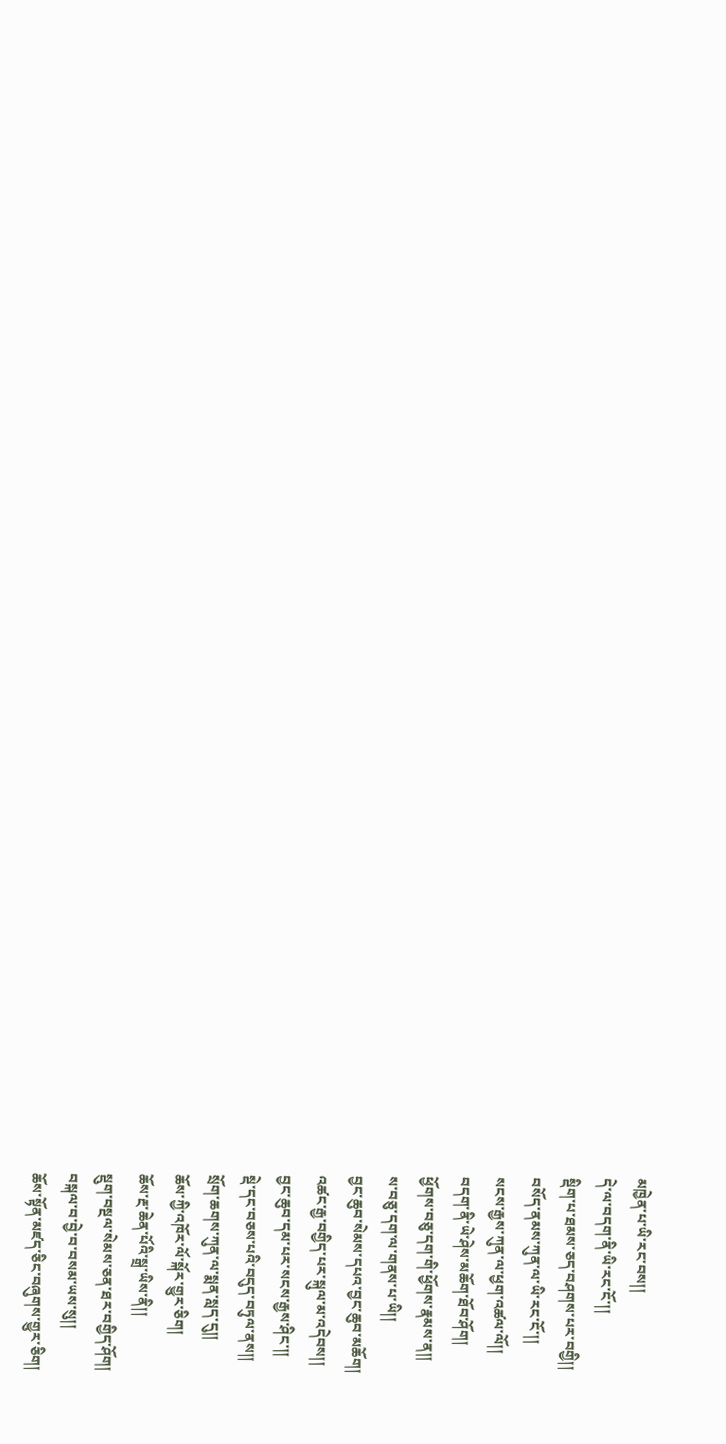མཁྱེན་པ་ཡི་རང་བས།།
དེ་ལ་བདག་ནི་ཡི་རང་ངོ་།།
སྡིག་པ་ཐམས་ཅད་བཤགས་པར་བགྱི།།
བསོད་ནམས་ཀུན་ལ་ཡི་རང་ངོ་།།
སངས་རྒྱས་ཀུན་ལ་ཕྱག་འཚལ་ལོ།།
བདག་ནི་ཡེ་ཤེས་མཆོག་ཐོབ་ཤོག།
ཕྱོགས་བཅུ་དག་གི་ཕྱོགས་རྣམས་ན།།
ས་བཅུ་དག་ལ་གནས་པ་ཡི།།
བྱང་ཆུབ་སེམས་དཔའ་བྱང་ཆུབ་མཆོག།
འཚང་རྒྱ་བགྱིད་པར་སྐུལ་མ་འདེབས།།
བྱང་ཆུབ་དམ་པར་སངས་རྒྱས་ཤིང་།།
སྡེ་དང་བཅས་པའི་བདུད་བཏུལ་ནས།།
སྲོག་ཆགས་ཀུན་ལ་སྨན་སླད་དུ།།
ཆོས་ཀྱི་འཁོར་ལོ་སྐོར་གྱུར་ཅིག།
ཆོས་རྔ་ཆེན་པོའི་སྒྲ་ཡིས་ནི།།
སྡུག་བསྔལ་སེམས་ཅན་ཐར་བགྱིད་ཤོག།
བསྐལ་བ་བྱེ་བ་བསམ་ཡས་སུ།།
ཆོས་སྟོན་མཛད་ཅིང་བཞུགས་གྱུར་ཅིག།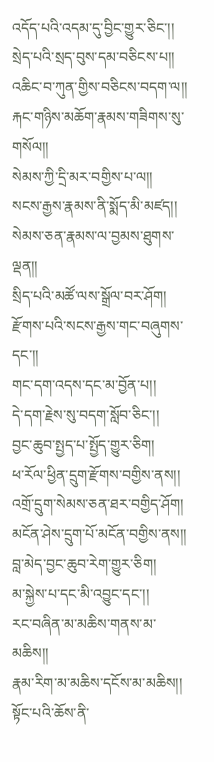འདོད་པའི་འདམ་དུ་བྱིང་གྱུར་ཅིང་།།
སྲེད་པའི་སྲད་བུས་དམ་བཅིངས་པ།།
འཆིང་བ་ཀུན་གྱིས་བཅིངས་བདག་ལ།།
རྐང་གཉིས་མཆོག་རྣམས་གཟིགས་སུ་གསོལ།།
སེམས་ཀྱི་དྲི་མར་བགྱིས་པ་ལ།།
སངས་རྒྱས་རྣམས་ནི་སྨོད་མི་མཛད།།
སེམས་ཅན་རྣམས་ལ་བྱམས་ཐུགས་ལྡན།།
སྲིད་པའི་མཚོ་ལས་སྒྲོལ་བར་ཤོག།
རྫོགས་པའི་སངས་རྒྱས་གང་བཞུགས་དང་།།
གང་དག་འདས་དང་མ་བྱོན་པ།།
དེ་དག་རྗེས་སུ་བདག་སློབ་ཅིང་།།
བྱང་ཆུབ་སྤྱད་པ་སྤྱོད་གྱུར་ཅིག།
ཕ་རོལ་ཕྱིན་དྲུག་རྫོགས་བགྱིས་ནས།།
འགྲོ་དྲུག་སེམས་ཅན་ཐར་བགྱིད་ཤོག།
མངོན་ཤེས་དྲུག་པོ་མངོན་བགྱིས་ནས།།
བླ་མེད་བྱང་ཆུབ་རེག་གྱུར་ཅིག།
མ་སྐྱེས་པ་དང་མི་འབྱུང་དང་།།
རང་བཞིན་མ་མཆིས་གནས་མ་མཆིས།།
རྣམ་རིག་མ་མཆིས་དངོས་མ་མཆིས།།
སྟོང་པའི་ཆོས་ནི་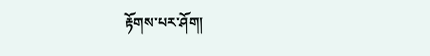རྟོགས་པར་ཤོག།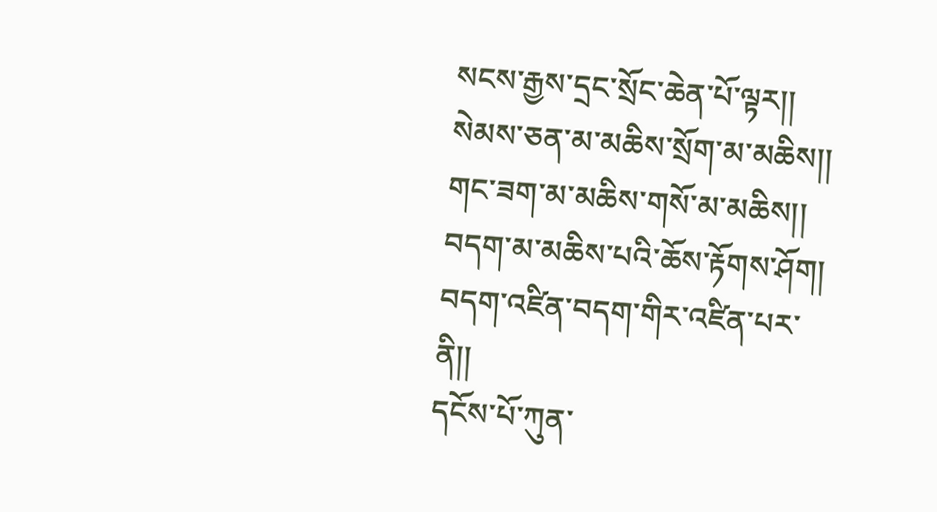སངས་རྒྱས་དྲང་སྲོང་ཆེན་པོ་ལྟར།།
སེམས་ཅན་མ་མཆིས་སྲོག་མ་མཆིས།།
གང་ཟག་མ་མཆིས་གསོ་མ་མཆིས།།
བདག་མ་མཆིས་པའི་ཆོས་རྟོགས་ཤོག།
བདག་འཛིན་བདག་གིར་འཛིན་པར་ནི།།
དངོས་པོ་ཀུན་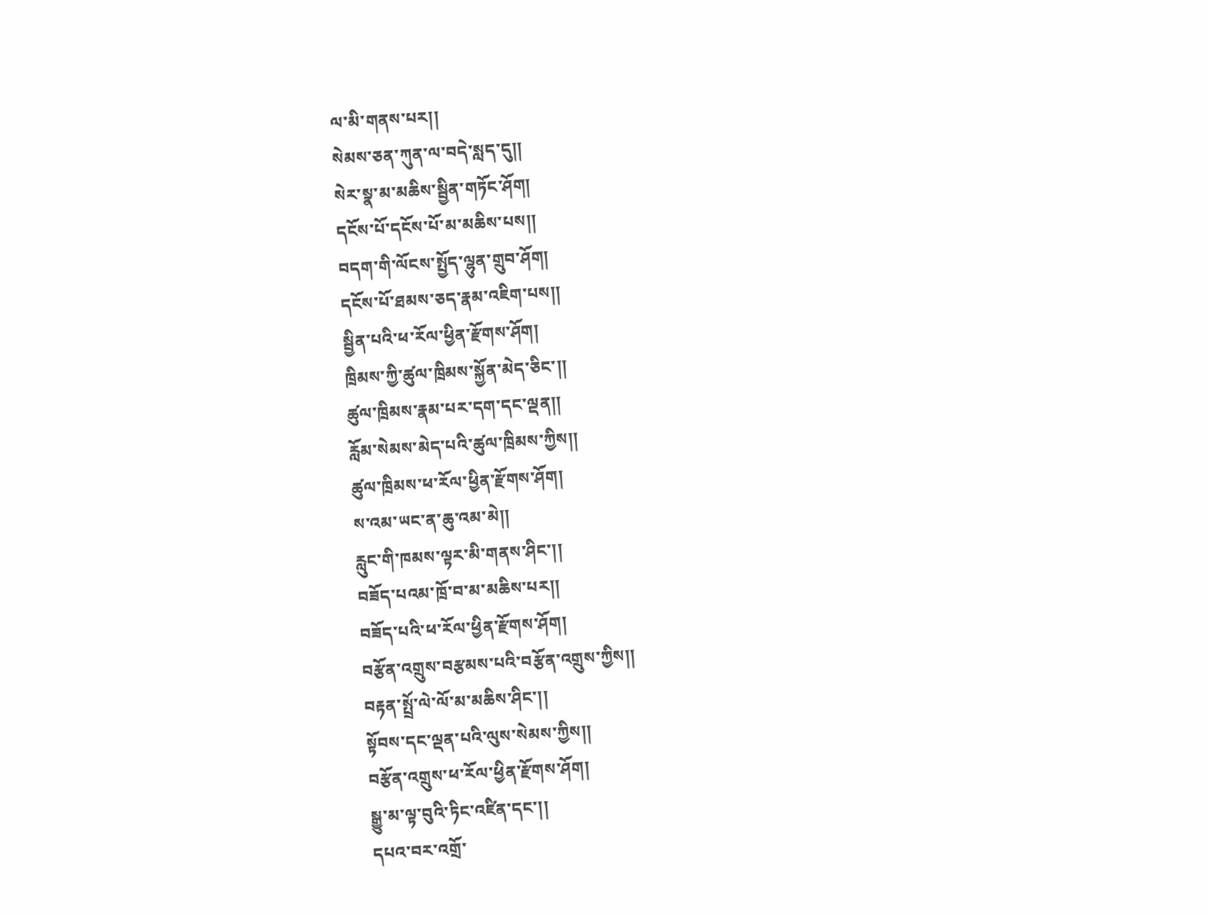ལ་མི་གནས་པར།།
སེམས་ཅན་ཀུན་ལ་བདེ་སླད་དུ།།
སེར་སྣ་མ་མཆིས་སྦྱིན་གཏོང་ཤོག།
དངོས་པོ་དངོས་པོ་མ་མཆིས་པས།།
བདག་གི་ལོངས་སྤྱོད་ལྷུན་གྲུབ་ཤོག།
དངོས་པོ་ཐམས་ཅད་རྣམ་འཇིག་པས།།
སྦྱིན་པའི་ཕ་རོལ་ཕྱིན་རྫོགས་ཤོག།
ཁྲིམས་ཀྱི་ཚུལ་ཁྲིམས་སྐྱོན་མེད་ཅིང་།།
ཚུལ་ཁྲིམས་རྣམ་པར་དག་དང་ལྡན།།
རློམ་སེམས་མེད་པའི་ཚུལ་ཁྲིམས་ཀྱིས།།
ཚུལ་ཁྲིམས་ཕ་རོལ་ཕྱིན་རྫོགས་ཤོག།
ས་འམ་ཡང་ན་ཆུ་འམ་མེ།།
རླུང་གི་ཁམས་ལྟར་མི་གནས་ཤིང་།།
བཟོད་པའམ་ཁྲོ་བ་མ་མཆིས་པར།།
བཟོད་པའི་ཕ་རོལ་ཕྱིན་རྫོགས་ཤོག།
བརྩོན་འགྲུས་བརྩམས་པའི་བརྩོན་འགྲུས་ཀྱིས།།
བརྟན་སྤྲོ་ལེ་ལོ་མ་མཆིས་ཤིང་།།
སྟོབས་དང་ལྡན་པའི་ལུས་སེམས་ཀྱིས།།
བརྩོན་འགྲུས་ཕ་རོལ་ཕྱིན་རྫོགས་ཤོག།
སྒྱུ་མ་ལྟ་བུའི་ཏིང་འཛིན་དང་།།
དཔའ་བར་འགྲོ་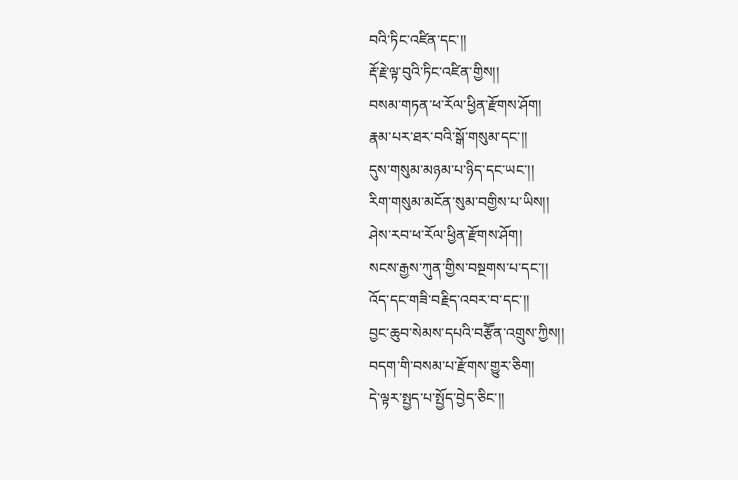བའི་ཏིང་འཛིན་དང་།།
རྡོ་རྗེ་ལྟ་བུའི་ཏིང་འཛིན་གྱིས།།
བསམ་གཏན་ཕ་རོལ་ཕྱིན་རྫོགས་ཤོག།
རྣམ་པར་ཐར་བའི་སྒོ་གསུམ་དང་།།
དུས་གསུམ་མཉམ་པ་ཉིད་དང་ཡང་།།
རིག་གསུམ་མངོན་སུམ་བགྱིས་པ་ཡིས།།
ཤེས་རབ་ཕ་རོལ་ཕྱིན་རྫོགས་ཤོག།
སངས་རྒྱས་ཀུན་གྱིས་བསྔགས་པ་དང་།།
འོད་དང་གཟི་བརྗིད་འབར་བ་དང་།།
བྱང་ཆུབ་སེམས་དཔའི་བརྩཽན་འགྲུས་ཀྱིས།།
བདག་གི་བསམ་པ་རྫོགས་གྱུར་ཅིག།
དེ་ལྟར་སྤྱད་པ་སྤྱོད་བྱེད་ཅིང་།།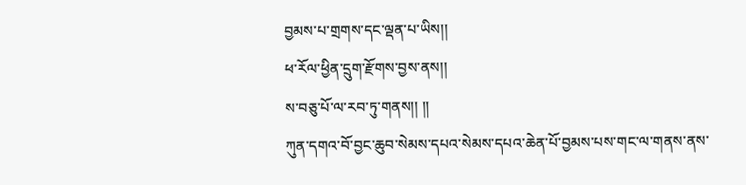བྱམས་པ་གྲགས་དང་ལྡན་པ་ཡིས།།
ཕ་རོལ་ཕྱིན་དྲུག་རྫོགས་བྱས་ནས།།
ས་བཅུ་པོ་ལ་རབ་ཏུ་གནས།། ༎
ཀུན་དགའ་བོ་བྱང་ཆུབ་སེམས་དཔའ་སེམས་དཔའ་ཆེན་པོ་བྱམས་པས་གང་ལ་གནས་ནས་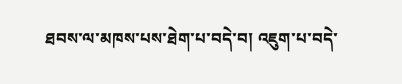ཐབས་ལ་མཁས་པས་ཐེག་པ་བདེ་བ། འཇུག་པ་བདེ་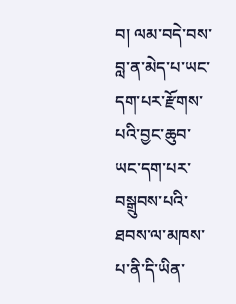བ། ལམ་བདེ་བས་བླ་ན་མེད་པ་ཡང་དག་པར་རྫོགས་པའི་བྱང་ཆུབ་ཡང་དག་པར་བསྒྲུབས་པའི་ཐབས་ལ་མཁས་པ་ནི་དི་ཡིན་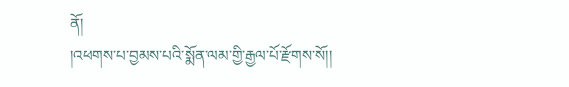ནོ།
།འཕགས་པ་བྱམས་པའི་སྨོན་ལམ་གྱི་རྒྱལ་པོ་རྫོགས་སོ།།